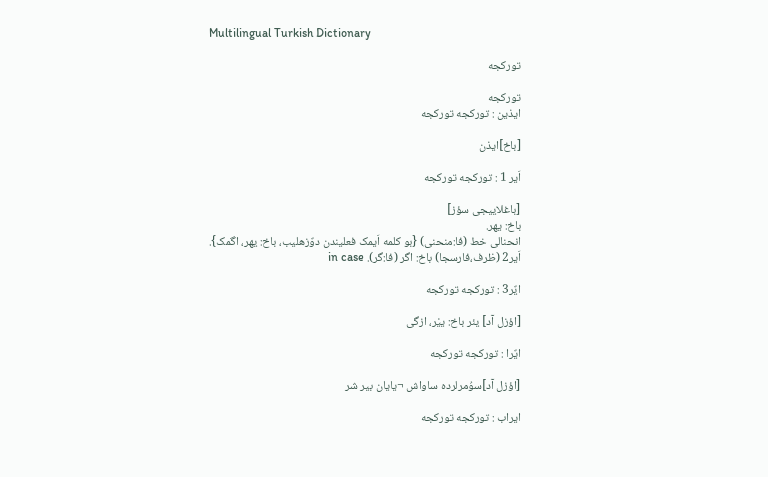Multilingual Turkish Dictionary

تورکجه

تورکجه
ایذین : تورکجه تورکجه

[باخ]ایذن

اَیر 1 : تورکجه تورکجه

[باغلاییجی سؤز]
باخ: یهر.
انحنالی خط (فا:منحنی) {بو کلمه اَیمک فعلیندن دوٌزهلیب، باخ: یهر، اگمک}.
اَیر2 (ظرف،فارسجا) باخ: اگر (فا:گر). in case

ایٌر3 : تورکجه تورکجه

[اؤزل آد] یئر باخ: ییْر، ازگی

ایٌرا : تورکجه تورکجه

[اؤزل آد]سوُمرلرده ساواش ¬یایان بیر شر

ایراب : تورکجه تورکجه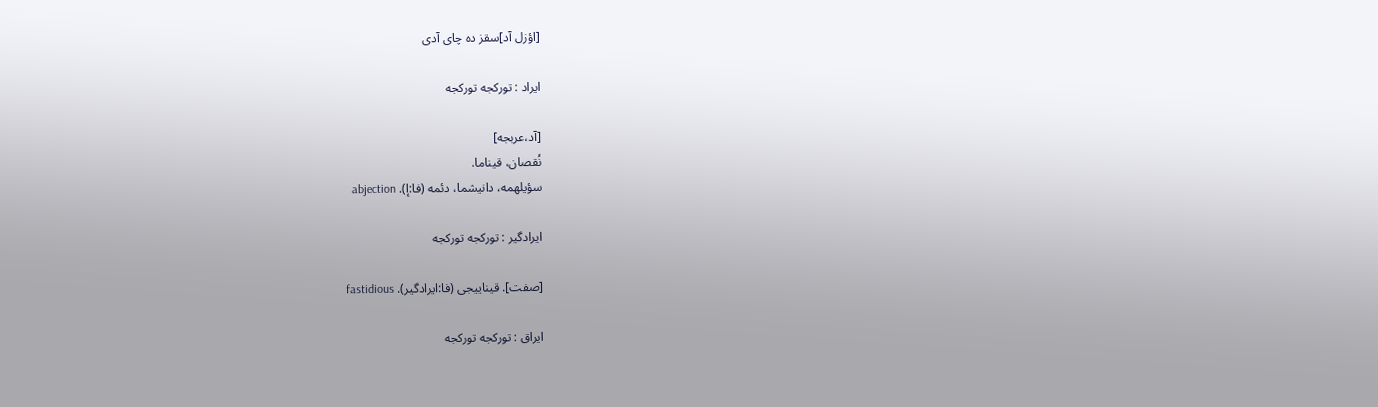[اؤزل آد]سقز ده چای آدی

ایراد : تورکجه تورکجه

[آد،عربجه]
نُقصان، قیناما.
سؤیلهمه، دانیشما، دئمه (فا:إ). abjection

ایرادگیر : تورکجه تورکجه

[صفت]. قیناییجی (فا:ایرادگیر). fastidious

ایراق : تورکجه تورکجه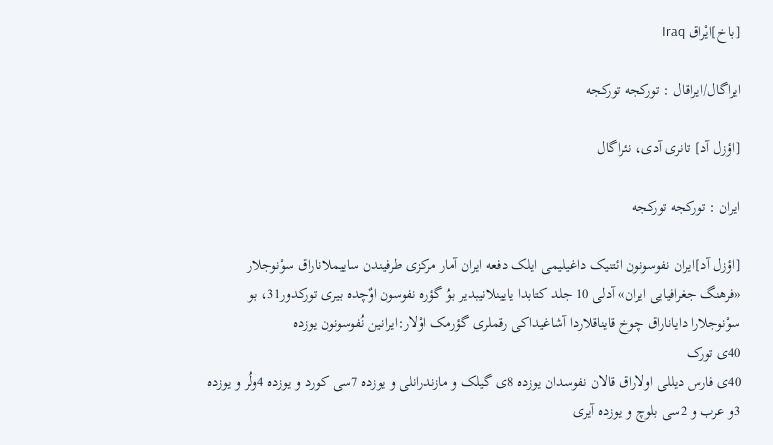[باخ]ایْراق Iraq

ایراگال/ایراقال : تورکجه تورکجه

[اؤزل آد] تانری آدی، نئراگال

ایران : تورکجه تورکجه

[اؤزل آد]ایران نفوسونون ائتنیک داغیلیمی ایلک دفعه ایران آمار مرکزی طرفیندن ساییملاناراق سوْنوجلار «فرهنگ جغرافیایی ایران» آدلی 10 جلد کتابدا یایینلانیبدیر بوُ گؤره نفوسون اوٌچده بیری تورکدور31، بو سوْنوجلارا دایاناراق چوخ قایناقلاردا آشاغیداکی رقملری گؤرمک اوْلار:ایرانین نُفوسونون یوزده
40ی تورک
40ی فارس دیللی اولاراق قالان نفوسدان یوزده 8ی گیلک و مازندرانلی و یوزده 7سی کورد و یوزده 4ولُر و یوزده 3و عرب و 2سی بلوچ و یوزده آیری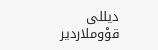دیللی قوْوملاردیر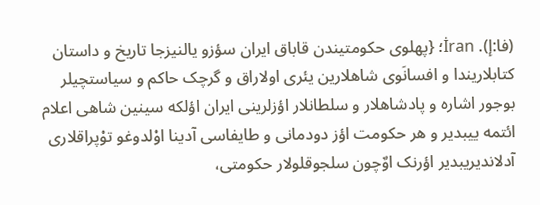(فا:إ). İran؛ {پهلوی حکومتیندن قاباق ایران سؤزو یالنیزجا تاریخ و داستان کتابلاریندا و افسانَوی شاهلارین یئری اولاراق و گرچک حاکم و سیاستچیلر بوجور اشاره و پادشاهلار و سلطانلار اؤزلرینی ایران اؤلکه سینین شاهی اعلام ائتمه ییبدیر و هر حکومت اؤز دودمانی و طایفاسی آدینا اوْلدوغو توْپراقلاری آدلاندیریبدیر اؤرنک اوٌچون سلجوقلولار حکومتی،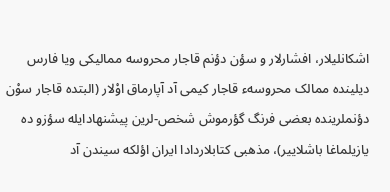اشکانلیلار، افشارلار و سؤن دؤنم قاجار محروسه ممالیکی ویا فارس دیلینده ممالک محروسهء قاجار کیمی آد آپارماق اوْلار (البتده قاجار سوْن دؤنملرینده بعضی فرنگ گؤرموش شخص-لرین پیشنهادایله سؤزو ده یازیلماغا باشلاییر)، مذهبی کتابلاردادا ایران اؤلکه سیندن آد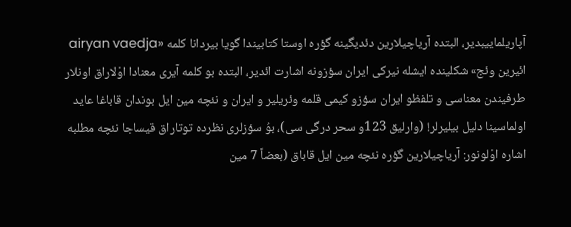آپاریلماییبدیر، البتده آریاچیلارین دئدیگینه گؤره اوستا کتابیندا گویا بیردانا کلمه «airyan vaedja ائیرین وئج» شکلینده ایشله نیرکی ایران سؤزونه اشارت ائدیر، البتده بو کلمه آیری معنادا اوْلاراق اونلار طرفیندن معناسی و تلفظو ایران سؤزو کیمی قلمه وئریلیر و ایران و نئچه مین ایل بوندان قاباغا عاید اولماسینا دلیل بیلیرلر! (وارلیق 123و سحر درگی سی)، بوُ سؤزلری نظرده توتاراق قیساجا نئچه مطلبه اشاره اوْلونور: آریاچیلارین گؤره نئچه مین ایل قاباق (بعضاً 7 مین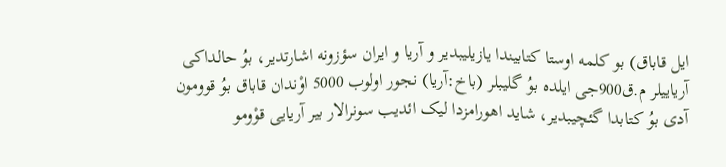ایل قاباق) بو کلمه اوستا کتابیندا یازیلیبدیر و آریا و ایران سؤزونه اشارتدیر، بوُ حالداکی آریاییلر م.ق900جی ایلده بوُ گلیبلر (باخ:آریا) نجور اولوب 5000 اوْندان قاباق بوُ قوومون آدی بوُ کتابدا گئچیبدیر، شاید اهورامزدا لیک ائدیب سونرالار بیر آریایی قوْومو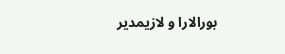بورالارا و لازیمدیر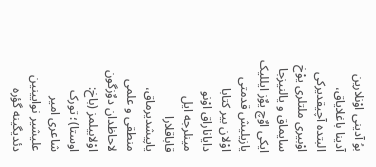بوُ آدینی اوْنلارین آدینا باغلایاق، البتده آچیقدیرکی اوْبیری ملتلری یوْخ سایماق و یالنیزجا ایکی اوٌچ یوٌز ایللیک یازیلیش قدمتی اوْلان بیر کتابا دایاناراق اوْنو مینلرجه ایل قاباقلارا یاپیشدیرماق، منطقی و علمی لاحاظدان دوٌزگون اوْلابیلمز (باخ: اوستا)؛ تورک شاعری امیر علیشیر نوایینین دئدیگینه گؤره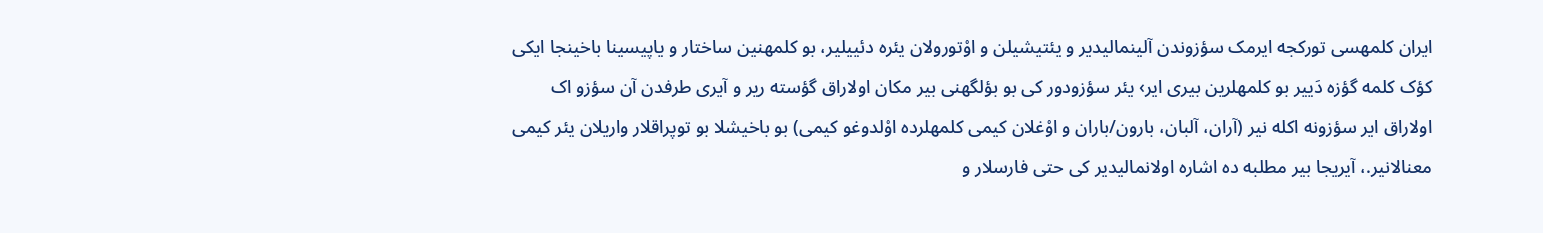ایران کلمهسی تورکجه ایرمک سؤزوندن آلینمالیدیر و یئتیشیلن و اوْتورولان یئره دئییلیر، بو کلمهنین ساختار و یاپیسینا باخینجا ایکی کؤک کلمه گؤزه دَییر بو کلمهلرین بیری ایر› یئر سؤزودور کی بو بؤلگهنی بیر مکان اولاراق گؤسته ریر و آیری طرفدن آن سؤزو اک اولاراق ایر سؤزونه اکله نیر (آران، آلبان، بارون/باران و اوْغلان کیمی کلمهلرده اوْلدوغو کیمی) بو باخیشلا بو توپراقلار واریلان یئر کیمی معنالانیر.، آیریجا بیر مطلبه ده اشاره اولانمالیدیر کی حتی فارسلار و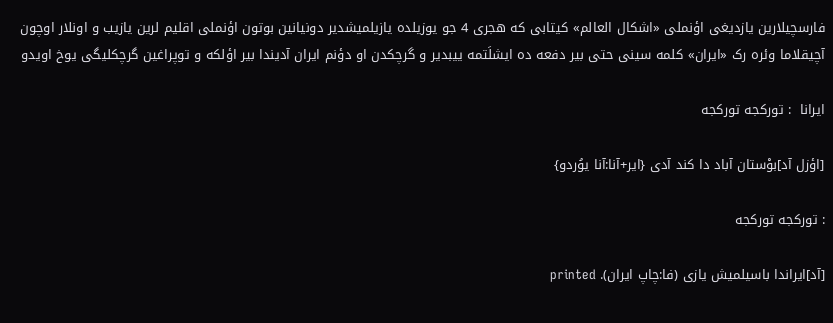فارسچیلارین یازدیغی اؤنملی «اشکال العالم» کیتابی که هجری 4 جو یوزیلده یازیلمیشدیر دونیانین بوتون اؤنملی اقلیم لرین یازیب و اونلار اوچون آچیقلاما وئره رک «ایران» کلمه سینی حتی بیر دفعه ده ایشلَتمه ییبدیر و گرچکدن او دؤنم ایران آدیندا بیر اؤلکه و توپراغین گرچکلیگی یوخ اویدو

ایرانا  : تورکجه تورکجه

[اؤزل آد]بوْستان آباد دا کند آدی {ایر+آنا:آنا یوُردو}

: تورکجه تورکجه

[آد]ایراندا باسیلمیش یازی (فا:چاپ ایران). printed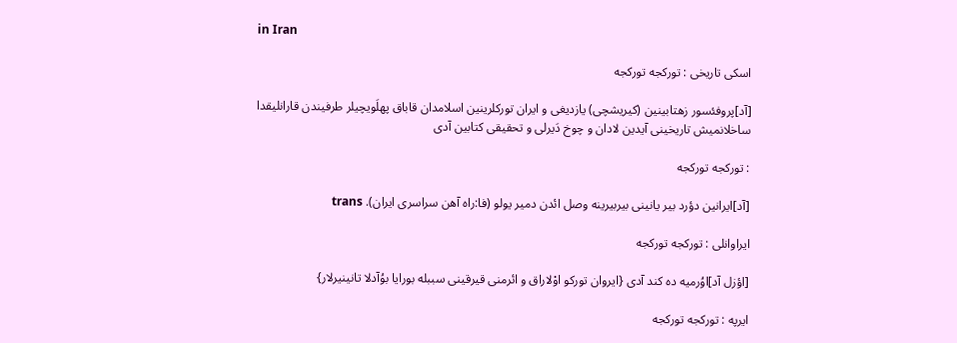in Iran

اسکی تاریخی : تورکجه تورکجه

[آد]پروفئسور زهتابینین (کیریشچی) یازدیغی و ایران تورکلرینین اسلامدان قاباق پهلَویچیلر طرفیندن قارانلیقدا ساخلانمیش تاریخینی آیدین لادان و چوخ دَیرلی و تحقیقی کتابین آدی

: تورکجه تورکجه

[آد]ایرانین دؤرد بیر یانینی بیربیرینه وصل ائدن دمیر یولو (فا:راه آهن سراسری ایران). trans

ایراوانلی : تورکجه تورکجه

[اؤزل آد]اوُرمیه ده کند آدی {ایروان تورکو اوْلاراق و ائرمنی قیرقینی سببله بورایا بوُآدلا تانینیرلار}

ایرپه : تورکجه تورکجه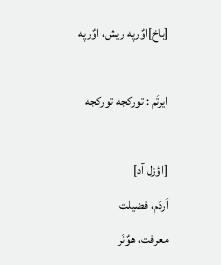[باخ]اوٌرپه ریش، اوٌرپه

ایرتَم : تورکجه تورکجه

[اؤزل آد]
اَردَم، فضیلت
معرفت، هوٌنَر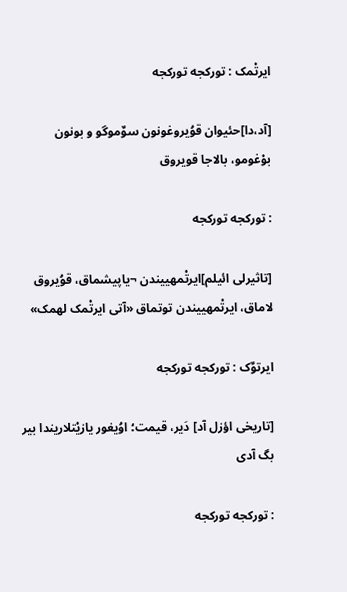ایرتْمک : تورکجه تورکجه

[آد،دا]حئیوان قوُیروغونون سوٌموگو و بونون بوْغومو، بالاجا قویروق

: تورکجه تورکجه

[تاثیرلی ائیلم]ایرتْمهییندن ¬یاپیشماق، قوُیروق لاماق، ایرتْمهییندن توتماق «آتی ایرتْمک لهمک»

ایرتوٌک : تورکجه تورکجه

[تاریخی اؤزل آد] دَیر، قیمت؛ اوُیغور یازیْتلاریندا بیر بگ آدی

: تورکجه تورکجه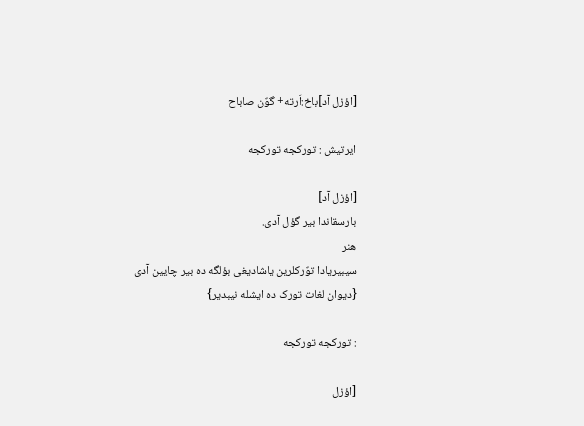[اؤزل آد]باخ:اَرته+ گوٌن صاباح

ایرتیش : تورکجه تورکجه

[اؤزل آد]
بارسقاندا بیر گؤل آدی.
هنر
سیبیریادا توٌرکلرین یاشادیغی بؤلگه ده بیر چایین آدی
{دیوان لغات تورک ده ایشله نیبدیر}

: تورکجه تورکجه

[اؤزل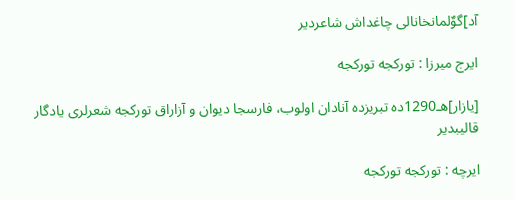آد]گوٌلمانخانالی چاغداش شاعردیر

ایرج میرزا : تورکجه تورکجه

[یازار]هـ1290ده تبریزده آنادان اولوب، فارسجا دیوان و آزاراق تورکجه شعرلری یادگار قالیبدیر

ایرچه : تورکجه تورکجه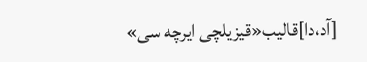[آد،دا]قالیب«قیزیلچی ایرچه سی»